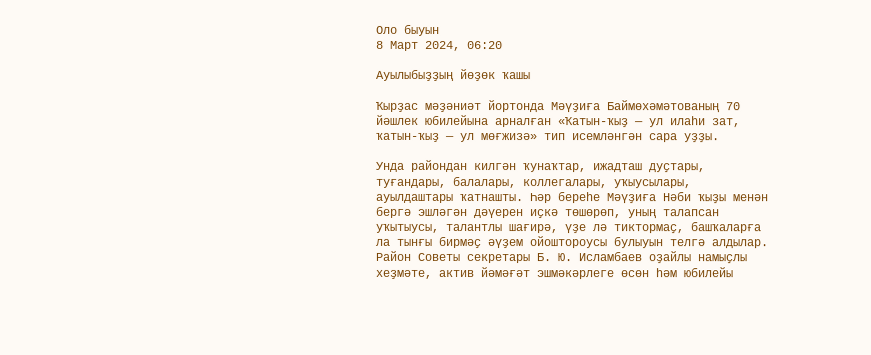Оло быуын
8 Март 2024, 06:20

Ауылыбыҙҙың йөҙөк ҡашы

Ҡырҙас мәҙәниәт йортонда Мәүҙиға Баймөхәмәтованың 70 йәшлек юбилейына арналған «Ҡатын-ҡыҙ — ул илаһи зат, ҡатын-ҡыҙ — ул мөғжизә» тип исемләнгән сара уҙҙы.

Унда райондан килгән ҡунаҡтар, ижадташ дуҫтары, туғандары, балалары, коллегалары, уҡыусылары, ауылдаштары ҡатнашты. Һәр береһе Мәүҙиға Нәби ҡыҙы менән бергә эшләгән дәүерен иҫкә төшөрөп, уның талапсан уҡытыусы, талантлы шағирә, үҙе лә тиктормаҫ, башҡаларға ла тынғы бирмәҫ әүҙем ойоштороусы булыуын телгә алдылар.
Район Советы секретары Б. Ю. Исламбаев оҙайлы намыҫлы хеҙмәте, актив йәмәғәт эшмәкәрлеге өсөн һәм юбилейы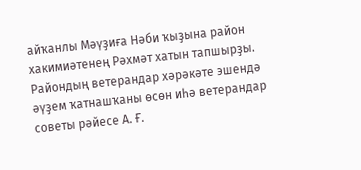айҡанлы Мәүҙиға Нәби ҡыҙына район хакимиәтенең Рәхмәт хатын тапшырҙы. Райондың ветерандар хәрәкәте эшендә әүҙем ҡатнашҡаны өсөн иһә ветерандар советы рәйесе А. Ғ.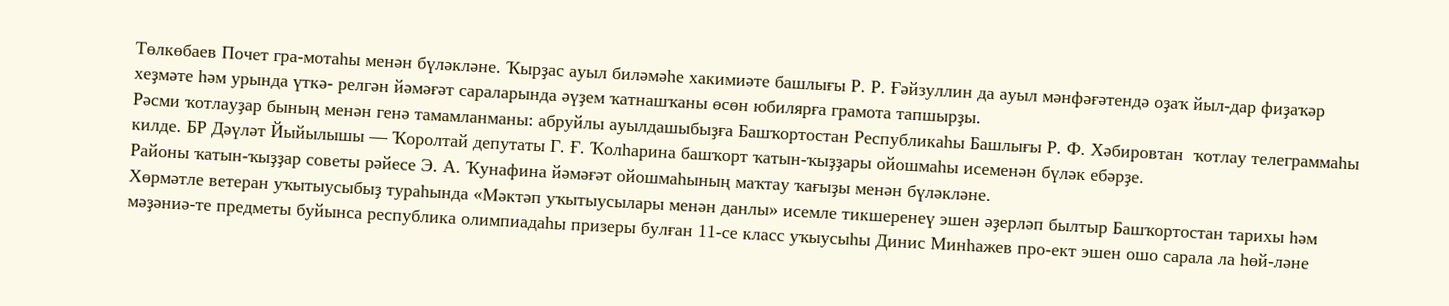Төлкөбаев Почет гра-мотаһы менән бүләкләне. Ҡырҙас ауыл биләмәһе хакимиәте башлығы Р. Р. Ғәйзуллин да ауыл мәнфәғәтендә оҙаҡ йыл-дар фиҙаҡәр хеҙмәте һәм урында үткә- релгән йәмәғәт сараларында әүҙем ҡатнашҡаны өсөн юбилярға грамота тапшырҙы.
Рәсми ҡотлауҙар бының менән генә тамамланманы: абруйлы ауылдашыбыҙға Башҡортостан Республикаһы Башлығы Р. Ф. Хәбировтан  ҡотлау телеграммаһы килде. БР Дәүләт Йыйылышы — Ҡоролтай депутаты Г. Ғ. Ҡолһарина башҡорт ҡатын-ҡыҙҙары ойошмаһы исеменән бүләк ебәрҙе.
Районы ҡатын-ҡыҙҙар советы рәйесе Э. А. Ҡунафина йәмәғәт ойошмаһының маҡтау ҡағыҙы менән бүләкләне.
Хөрмәтле ветеран уҡытыусыбыҙ тураһында «Мәктәп уҡытыусылары менән данлы» исемле тикшеренеү эшен әҙерләп былтыр Башҡортостан тарихы һәм мәҙәниә-те предметы буйынса республика олимпиадаһы призеры булған 11-се класс уҡыусыһы Динис Минһажев про-ект эшен ошо сарала ла һөй-ләне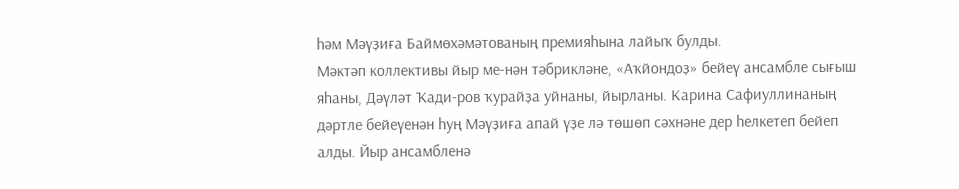һәм Мәүҙиға Баймөхәмәтованың премияһына лайыҡ булды.
Мәктәп коллективы йыр ме-нән тәбрикләне, «Аҡйондоҙ» бейеү ансамбле сығыш яһаны, Дәүләт Ҡади-ров ҡурайҙа уйнаны, йырланы. Карина Сафиуллинаның дәртле бейеүенән һуң Мәүҙиға апай үҙе лә төшөп сәхнәне дер һелкетеп бейеп алды. Йыр ансамбленә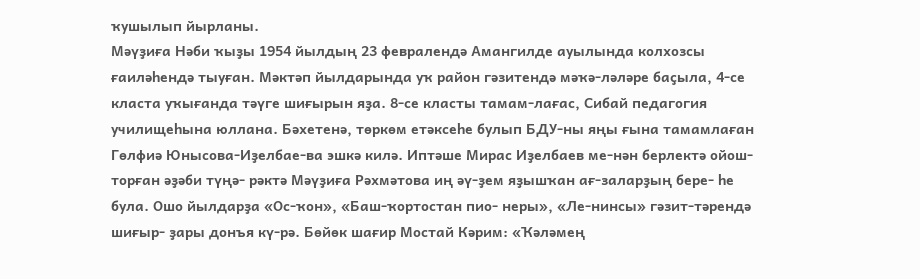ҡушылып йырланы.
Мәүҙиға Нәби ҡыҙы 1954 йылдың 23 февралендә Амангилде ауылында колхозсы ғаиләһендә тыуған. Мәктәп йылдарында уҡ район гәзитендә мәҡә-ләләре баҫыла, 4-се класта уҡығанда тәүге шиғырын яҙа. 8-се класты тамам-лағас, Сибай педагогия училищеһына юллана. Бәхетенә, төркөм етәксеһе булып БДУ-ны яңы ғына тамамлаған Гөлфиә Юнысова-Иҙелбае-ва эшкә килә. Иптәше Мирас Иҙелбаев ме-нән берлектә ойош-торған әҙәби түңә- рәктә Мәүҙиға Рәхмәтова иң әү-ҙем яҙышҡан ағ-заларҙың бере- һе була. Ошо йылдарҙа «Ос-ҡон», «Баш-ҡортостан пио- неры», «Ле-нинсы» гәзит-тәрендә шиғыр- ҙары донъя кү-рә. Бөйөк шағир Мостай Кәрим: «Ҡәләмең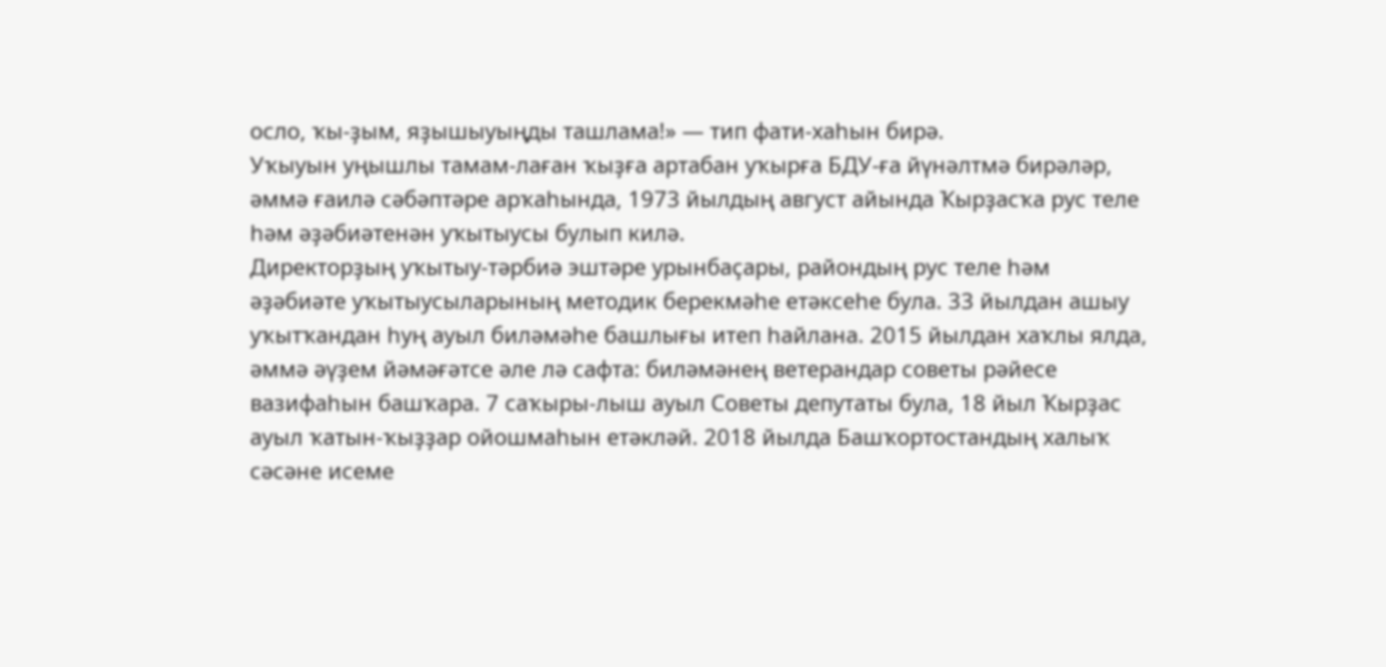осло, ҡы-ҙым, яҙышыуыңды ташлама!» — тип фати-хаһын бирә.
Уҡыуын уңышлы тамам-лаған ҡыҙға артабан уҡырға БДУ-ға йүнәлтмә бирәләр, әммә ғаилә сәбәптәре арҡаһында, 1973 йылдың август айында Ҡырҙасҡа рус теле һәм әҙәбиәтенән уҡытыусы булып килә.
Директорҙың уҡытыу-тәрбиә эштәре урынбаҫары, райондың рус теле һәм әҙәбиәте уҡытыусыларының методик берекмәһе етәксеһе була. 33 йылдан ашыу уҡытҡандан һуң ауыл биләмәһе башлығы итеп һайлана. 2015 йылдан хаҡлы ялда, әммә әүҙем йәмәғәтсе әле лә сафта: биләмәнең ветерандар советы рәйесе вазифаһын башҡара. 7 саҡыры-лыш ауыл Советы депутаты була, 18 йыл Ҡырҙас ауыл ҡатын-ҡыҙҙар ойошмаһын етәкләй. 2018 йылда Башҡортостандың халыҡ сәсәне исеме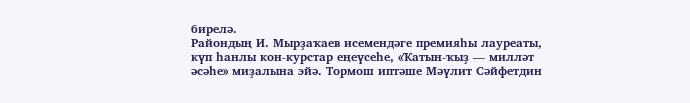бирелә.
Райондың И. Мырҙаҡаев исемендәге премияһы лауреаты, күп һанлы кон-курстар еңеүсеһе, «Ҡатын-ҡыҙ — милләт әсәһе» миҙалына эйә. Тормош иптәше Мәүлит Сәйфетдин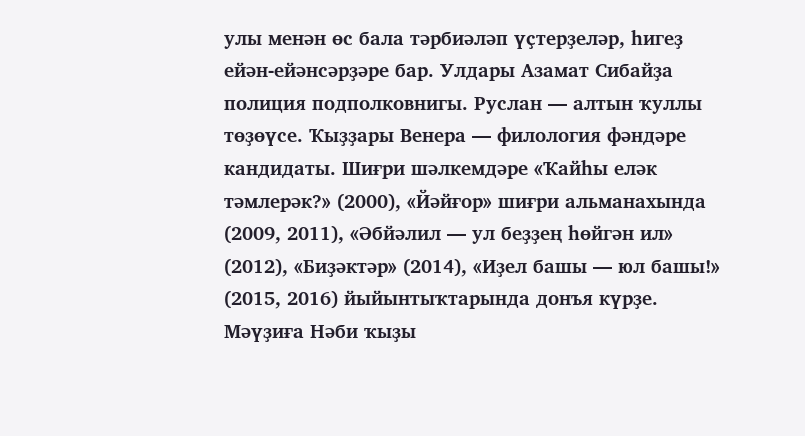улы менән өс бала тәрбиәләп үҫтерҙеләр, һигеҙ ейән-ейәнсәрҙәре бар. Улдары Азамат Сибайҙа полиция подполковнигы. Руслан — алтын ҡуллы төҙөүсе. Ҡыҙҙары Венера — филология фәндәре кандидаты. Шиғри шәлкемдәре «Ҡайһы еләк тәмлерәк?» (2000), «Йәйғор» шиғри альманахында (2009, 2011), «Әбйәлил — ул беҙҙең һөйгән ил» (2012), «Биҙәктәр» (2014), «Иҙел башы — юл башы!» (2015, 2016) йыйынтыҡтарында донъя күрҙе.
Мәүҙиға Нәби ҡыҙы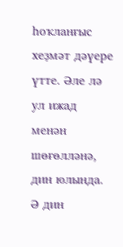һоҡланғыс хеҙмәт дәүере үтте. Әле лә ул ижад менән шөғөлләнә, дин юлында. Ә дин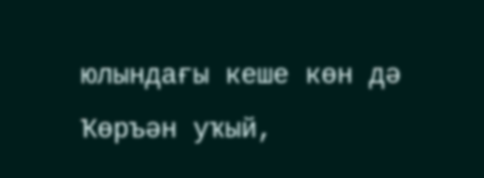юлындағы кеше көн дә Ҡөръән уҡый,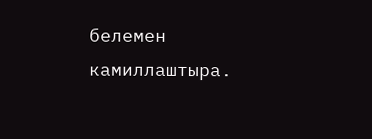белемен камиллаштыра.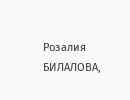Розалия БИЛАЛОВА,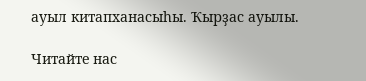ауыл китапханасыһы. Ҡырҙас ауылы.

Читайте нас